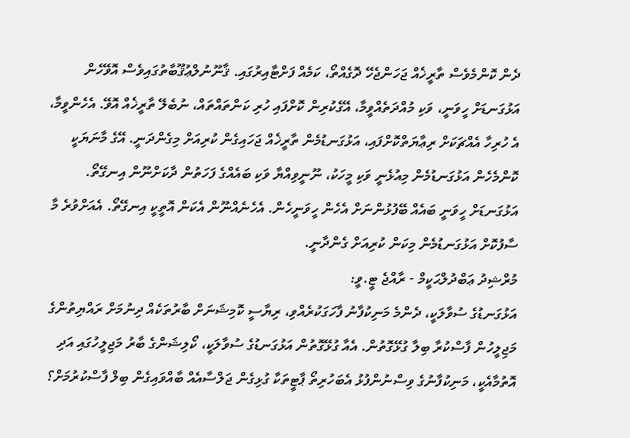ދެން ކޮންމެވެސް ތާރީޚެއް ޖަހަންޖެހޭ ދޮގެއްތޯ، ކަމެއް ފަށްޓާއިރުގައި. ޤާނޫނުލްޢުޤޫބާތުގައިވެސް އޮވޭހެން އަޅުގަނޑަށް ހީވަނީ، ވަކި މުއްދަތެއްވީމާ، އޭގެކުރިން ކޮށްފައި ހުރި ކަންތައްތައް، ނުބެލޭ ތާރީޚެއް އޮވޭ. އެހެންވީމާ، އެ ހުރިހާ އެއްޗަކަށް ރިޢާޔަތްކޮށްފައި، އަޅުގަނޑުމެން ތާރީޚެއް ޖަހައިގެން ކުރިއަށް މިގެންދަނީ. އޭގެ މާނަޔަކީ ކޮންމެހެން އަޅުގަނޑުމެން މިއުޅެނީ ވަކި މީހަކު، ނޫނީވިއްޔާ ވަކި ބައެއްގެ ފަހަތުން ދާކަށްނޫން އިނގޭތޯ. އަޅުގަނޑަށް ހީވަނީ ބައެއް ބޭފުޅުންނަށް އެހެން ހީވަނީހެން. އެހެނެއްނޫން އެކަން އޮތީކީ އިނގޭތޯ. އެއަށްވުރެ މާ ސާފުކޮށް އަޅުގަނޑުމެން މިކަން ކުރިއަށް ގެންދާނީ.
މުރްޝިދު ޢަބްދުލްޙަކީމް - ރާއްޖެ ޓީ.ވީ:
އަޅުގަނޑުގެ ސުވާލަކީ، ދެންމެ މަނިކުފާނު ފާހަގަކުރެއްވި، ރިޔާސީ ކޮމިޝަނަށް ބާރުތަކެއް ދިނުމަށް ރައްޔިތުންގެ މަޖިލީހުން ފާސްކުރާ ބިލާ ގުޅޭގޮތުން. އެއާ ގުޅޭގޮތުން އަޅުގަނޑުގެ ސުވާލަކީ، ކޯލިޝަންގެ ބާރު މަޖިލީހުގައި އަދި އޮތުމާއެކީ، މަނިކުފާނުގެ ވިސްނުންފުޅު އެބަހުރިތޯ ޕާޓީތަކާ ގުޅިގެން ޖަލްސާއެއް ބާއްވައިގެން ބިލް ފާސްކުރުމަށް؟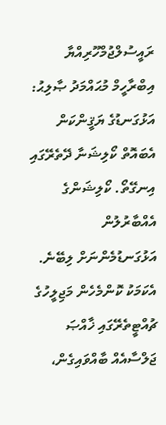ރައީސުލްޖުމްހޫރިއްޔާ އިބްރާހީމް މުޙައްމަދު ޞާލިޙު:
އަޅުގަނޑުގެ ޔަޤީންކަން އެބައޮތް ކޯލިޝަނާ ދޭތެރޭގައި އިނގޭތޯ. ކޯލިޝަންގެ އެއްބާރުލުން އަޅުގަނޑުމެންނަށް ލިބޭނެ. އެކަމަކު ކޮންމެހެން މަޖިލީހުގެ ޗުއްޓީތެރޭގައި ޚާއްޞަ ޖަލްސާއެއް ބާއްވައިގެން،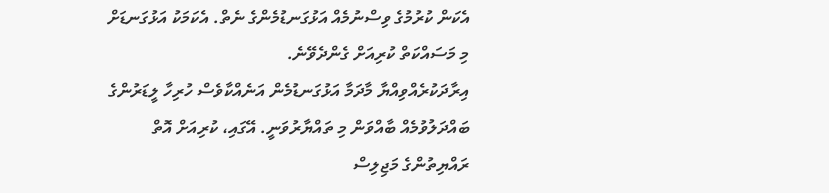އެކަން ކުރުމުގެ ވިސްނުމެއް އަޅުގަނޑުމެންގެ ނެތް. އެކަމަކު އަޅުގަނޑަށް މި މަސައްކަތް ކުރިއަށް ގެންދެވޭނެ.
އިރާދަކުރެއްވިއްޔާ މާދަމާ އަޅުގަނޑުމެން އަނެއްކާވެސް ހުރިހާ ލީޑަރުންގެ ބައްދަލުވުމެއް ބާއްވަން މި ތައްޔާރުވަނީ. އޭގައި، ކުރިއަށް އޮތް ރައްޔިތުންގެ މަޖިލިސް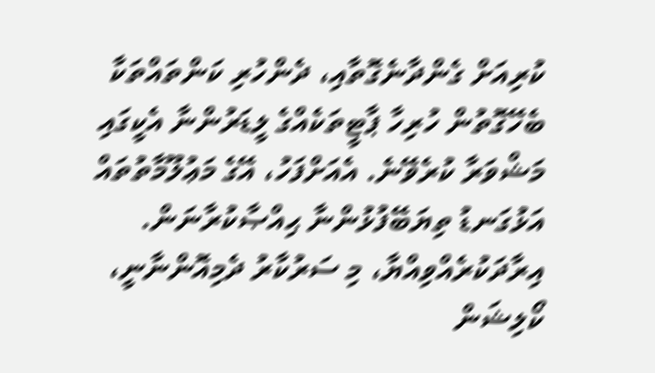ކުރިއަށް ގެންދާނެގޮތާއި، ދެންހުރި ކަންތައްތަކާ ބެހޭގޮތުން ހުރިހާ ޕާޓީތަކެއްގެ ލީޑަރުންނާ އެކީގައި މަޝްވަރާ ކުރެވޭނެ. އެއަށްފަހު، އޭގެ މަޢުލޫމާތުތައް އަޅުގަނޑު ތިޔަބޭފުޅުންނާ ޙިއްޞާކުރާނަން. އިރާދަކުރެއްވިއްޔާ، މި ސަރުކާރު ދެމިއޮންނާނީ، ކޯލިޝަން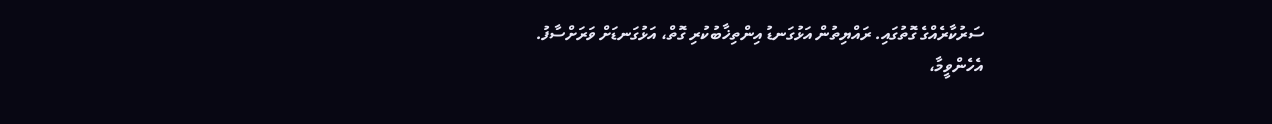ސަރުކާރެއްގެ ގޮތުގައި. ރައްޔިތުން އަޅުގަނޑު އިންތިޚާބުކުރި ގޮތް، އަޅުގަނޑަށް ވަރަށްސާފު.
އެހެންވީމާ،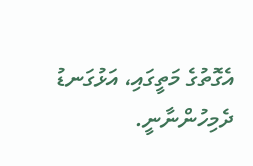އެގޮތުގެ މަތީގައި، އަޅުގަނޑު ދެމިހުންނާނީ.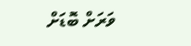ވަރަށް ބޮޑަށް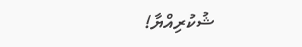ޝުކުރިއްޔާ!